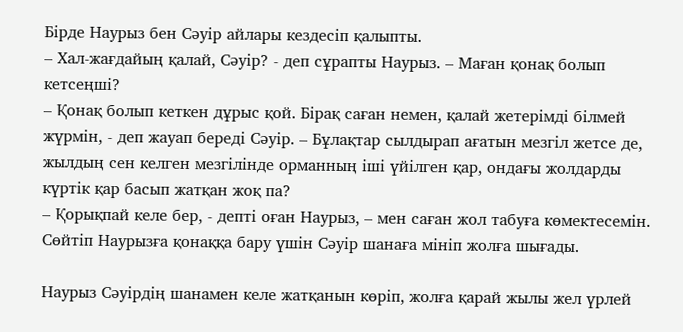Бірде Наурыз бен Сәуір айлары кездесіп қалыпты.
– Хал-жағдайың қалай, Сәуір? - деп сұрапты Наурыз. – Маған қонақ болып кетсеңші?
– Қонақ болып кеткен дұрыс қой. Бірақ саған немен, қалай жетерімді білмей жүрмін, - деп жауап береді Сәуір. – Бұлақтар сылдырап ағатын мезгіл жетсе де, жылдың сен келген мезгілінде орманның іші үйілген қар, ондағы жолдарды күртік қар басып жатқан жоқ па?
– Қорықпай келе бер, - депті оған Наурыз, – мен саған жол табуға көмектесемін.
Сөйтіп Наурызға қонаққа бару үшін Сәуір шанаға мініп жолға шығады.

Наурыз Сәуірдің шанамен келе жатқанын көріп, жолға қарай жылы жел үрлей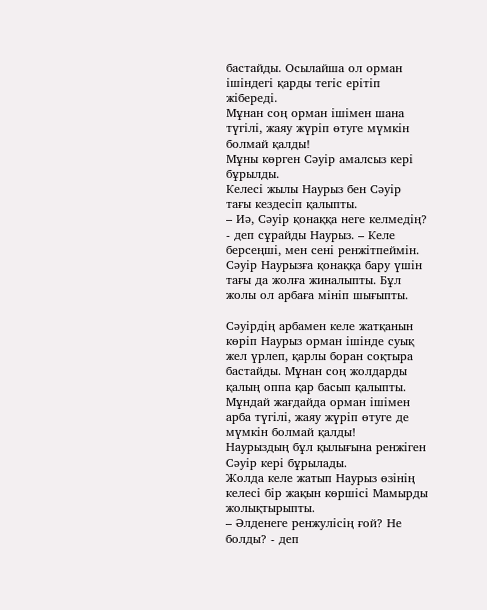бастайды. Осылайша ол орман ішіндегі қарды тегіс ерітіп жібереді.
Мұнан соң орман ішімен шана түгілі, жаяу жүріп өтуге мүмкін болмай қалды!
Мұны көрген Сәуір амалсыз кері бұрылды.
Келесі жылы Наурыз бен Сәуір тағы кездесіп қалыпты.
– Иә, Сәуір қонаққа неге келмедің? - деп сұрайды Наурыз. – Келе берсеңші, мен сені ренжітпеймін.
Сәуір Наурызға қонаққа бару үшін тағы да жолға жиналыпты. Бұл жолы ол арбаға мініп шығыпты.

Сәуірдің арбамен келе жатқанын көріп Наурыз орман ішінде суық жел үрлеп, қарлы боран соқтыра бастайды. Мұнан соң жолдарды қалың оппа қар басып қалыпты.
Мұндай жағдайда орман ішімен арба түгілі, жаяу жүріп өтуге де мүмкін болмай қалды!
Наурыздың бұл қылығына ренжіген Сәуір кері бұрылады.
Жолда келе жатып Наурыз өзінің келесі бір жақын көршісі Мамырды жолықтырыпты.
– Әлденеге ренжулісің ғой? Не болды? - деп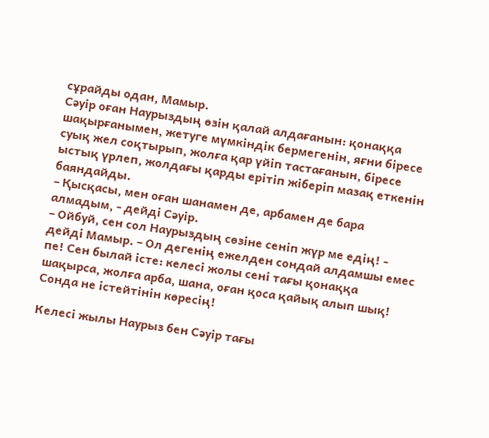сұрайды одан, Мамыр.
Сәуір оған Наурыздың өзін қалай алдағанын: қонаққа шақырғанымен, жетуге мүмкіндік бермегенін, яғни біресе суық жел соқтырып, жолға қар үйіп тастағанын, біресе ыстық үрлеп, жолдағы қарды ерітіп жіберіп мазақ еткенін баяндайды.
– Қысқасы, мен оған шанамен де, арбамен де бара алмадым, - дейді Сәуір.
– Ойбуй, сен сол Наурыздың сөзіне сеніп жүр ме едің! - дейді Мамыр. – Ол дегенің ежелден сондай алдамшы емес пе! Сен былай істе: келесі жолы сені тағы қонаққа шақырса, жолға арба, шана, оған қоса қайық алып шық! Сонда не істейтінін көресің!

Келесі жылы Наурыз бен Сәуір тағы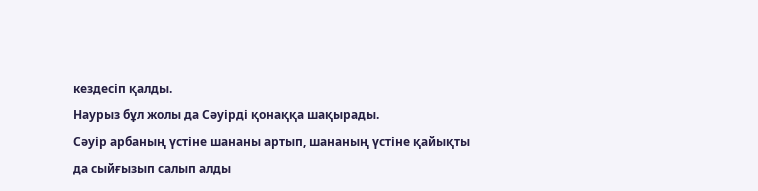кездесіп қалды.
Наурыз бұл жолы да Сәуірді қонаққа шақырады.
Сәуір арбаның үстіне шананы артып, шананың үстіне қайықты да сыйғызып салып алды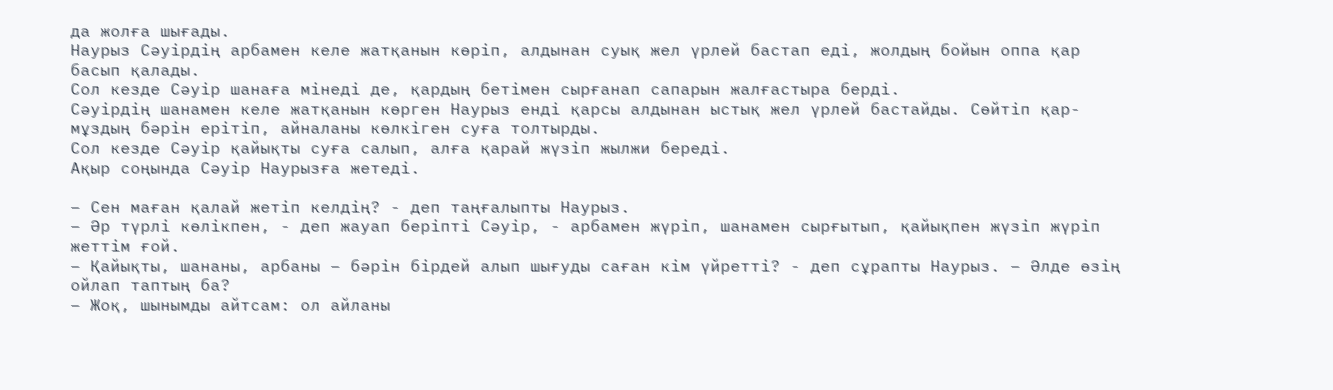да жолға шығады.
Наурыз Сәуірдің арбамен келе жатқанын көріп, алдынан суық жел үрлей бастап еді, жолдың бойын оппа қар басып қалады.
Сол кезде Сәуір шанаға мінеді де, қардың бетімен сырғанап сапарын жалғастыра берді.
Сәуірдің шанамен келе жатқанын көрген Наурыз енді қарсы алдынан ыстық жел үрлей бастайды. Сөйтіп қар-мұздың бәрін ерітіп, айналаны көлкіген суға толтырды.
Сол кезде Сәуір қайықты суға салып, алға қарай жүзіп жылжи береді.
Ақыр соңында Сәуір Наурызға жетеді.

– Сен маған қалай жетіп келдің? - деп таңғалыпты Наурыз.
– Әр түрлі көлікпен, - деп жауап беріпті Сәуір, - арбамен жүріп, шанамен сырғытып, қайықпен жүзіп жүріп жеттім ғой.
– Қайықты, шананы, арбаны – бәрін бірдей алып шығуды саған кім үйретті? - деп сұрапты Наурыз. – Әлде өзің ойлап таптың ба?
– Жоқ, шынымды айтсам: ол айланы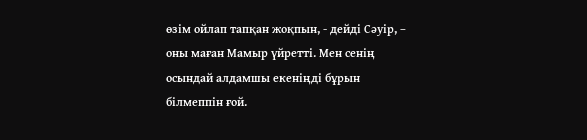өзім ойлап тапқан жоқпын, - дейді Сәуір, – оны маған Мамыр үйретті. Мен сенің осындай алдамшы екеніңді бұрын білмеппін ғой.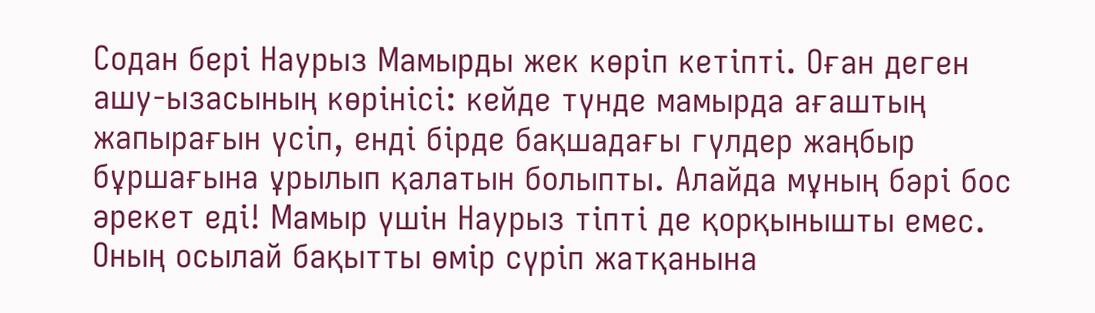Содан бері Наурыз Мамырды жек көріп кетіпті. Оған деген ашу-ызасының көрінісі: кейде түнде мамырда ағаштың жапырағын үсіп, енді бірде бақшадағы гүлдер жаңбыр бұршағына ұрылып қалатын болыпты. Алайда мұның бәрі бос әрекет еді! Мамыр үшін Наурыз тіпті де қорқынышты емес. Оның осылай бақытты өмір сүріп жатқанына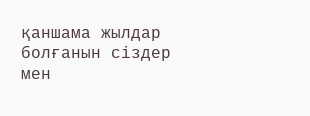қаншама жылдар болғанын сіздер мен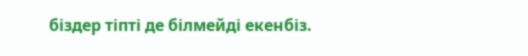біздер тіпті де білмейді екенбіз.